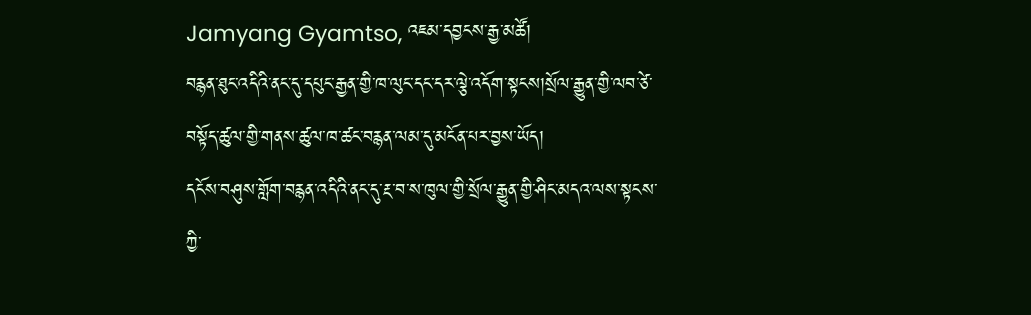Jamyang Gyamtso, འཇམ་དབྱངས་རྒྱ་མཚོ།
བརྙན་ཐུང་འདིའི་ནང་དུ་དཔུང་རྒྱན་གྱི་ཁ་ལུང་དང་དར་ལྕེ་འདོག་སྟངས།སྲོལ་རྒྱུན་གྱི་ལབ་ཙེ་བསྟོད་ཚུལ་གྱི་གནས་ཚུལ་ཁ་ཚང་བརྙན་ལམ་དུ་མངོན་པར་བྱས་ཡོད།
དངོས་བཤུས་གློག་བརྙན་འདིའི་ནང་དུ་རྔ་བ་ས་ཁུལ་གྱི་སྲོལ་རྒྱུན་གྱི་ཤིང་མདའ་ལས་སྟངས་ཀྱི་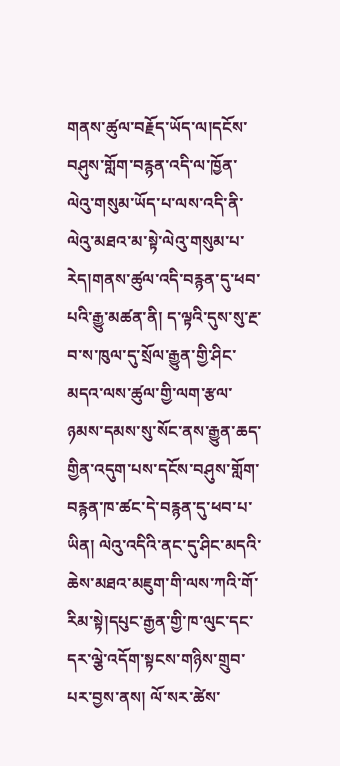གནས་ཚུལ་བརྗོད་ཡོད་ལ།དངོས་བཤུས་གློག་བརྙན་འདི་ལ་ཁྱོན་ལེའུ་གསུམ་ཡོད་པ་ལས་འདི་ནི་ལེའུ་མཐའ་མ་སྟེ་ལེའུ་གསུམ་པ་རེད།གནས་ཚུལ་འདི་བརྙན་དུ་ཕབ་པའི་རྒྱུ་མཚན་ནི། ད་ལྟའི་དུས་སུ་རྔ་བ་ས་ཁུལ་དུ་སྲོལ་རྒྱུན་གྱི་ཤིང་མདའ་ལས་ཚུལ་གྱི་ལག་རྩལ་ཉམས་དམས་སུ་སོང་ནས་རྒྱུན་ཆད་གྱིན་འདུག་པས་དངོས་བཤུས་གློག་བརྙན་ཁ་ཚང་དེ་བརྙན་དུ་ཕབ་པ་ཡིན། ལེའུ་འདིའི་ནང་དུ་ཤིང་མདའི་ཆེས་མཐའ་མཇུག་གི་ལས་ཀའི་གོ་རིམ་སྟེ།དཔུང་རྒྱན་གྱི་ཁ་ལུང་དང་དར་ལྕེ་འདོག་སྟངས་གཉིས་གྲུབ་པར་བྱས་ནས། ལོ་སར་ཚེས་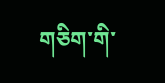གཅིག་གི་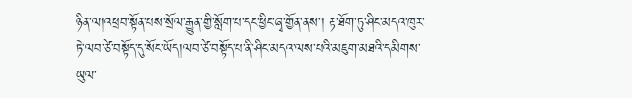ཉིན་ལ།འཕྲབ་སྟོན་པས་སྲོལ་རྒྱུན་གྱི་སློག་པ་དང་ཕྱིང་ཞྭ་གྱོན་ནས་། རྟ་ཐོག་ཏུ་ཤིང་མདའ་ཁུར་ཏེ་ལབ་ཙེ་བསྟོད་དུ་སོང་ཡོད།ལབ་ཙེ་བསྟོད་པ་ནི་ཤིང་མདའ་ལས་པའི་མཇུག་མཐའི་དམིགས་ཡུལ་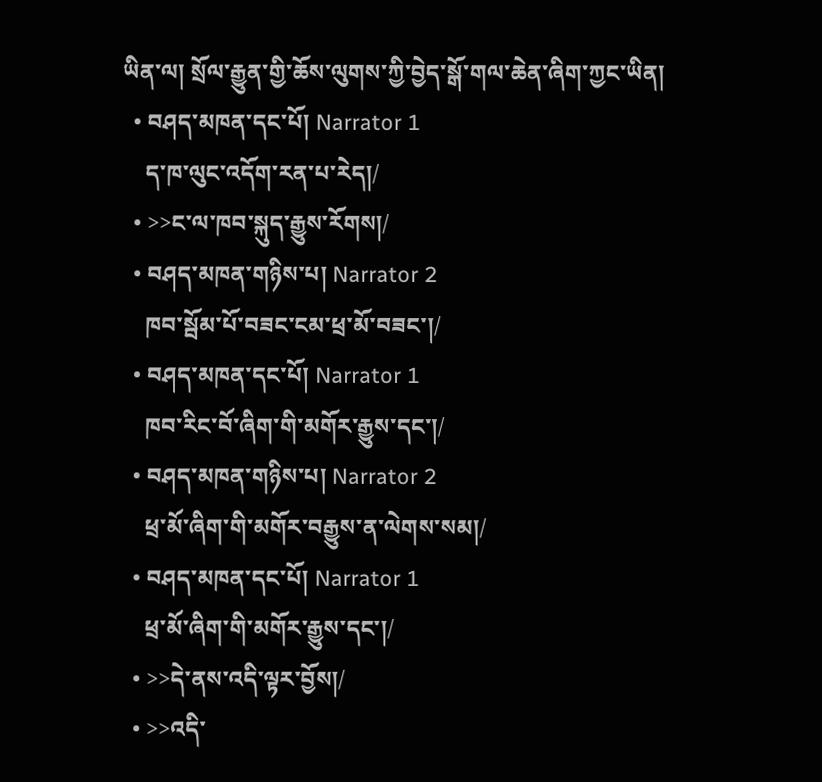ཡིན་ལ། སྲོལ་རྒྱུན་གྱི་ཆོས་ལུགས་ཀྱི་བྱེད་སྒོ་གལ་ཆེན་ཞིག་ཀྱང་ཡིན།
  • བཤད་མཁན་དང་པོ། Narrator 1
    ད་ཁ་ལུང་འདོག་རན་པ་རེད།/
  • >>ང་ལ་ཁབ་སྐུད་རྒྱུས་རོགས།/
  • བཤད་མཁན་གཉིས་པ། Narrator 2
    ཁབ་སྦོམ་པོ་བཟང་ངམ་ཕྲ་མོ་བཟང་།/
  • བཤད་མཁན་དང་པོ། Narrator 1
    ཁབ་རིང་བོ་ཞིག་གི་མགོར་རྒྱུས་དང་།/
  • བཤད་མཁན་གཉིས་པ། Narrator 2
    ཕྲ་མོ་ཞིག་གི་མགོར་བརྒྱུས་ན་ལེགས་སམ།/
  • བཤད་མཁན་དང་པོ། Narrator 1
    ཕྲ་མོ་ཞིག་གི་མགོར་རྒྱུས་དང་།/
  • >>དེ་ནས་འདི་ལྟར་བྱོས།/
  • >>འདི་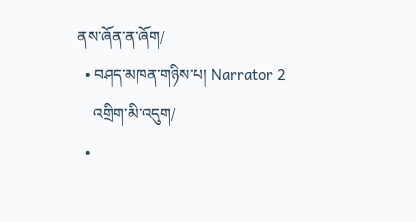ནས་ཞོན་ན་ཞོག/
  • བཤད་མཁན་གཉིས་པ། Narrator 2
    འགྲིག་མི་འདུག/
  •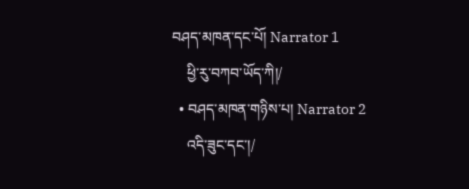བཤད་མཁན་དང་པོ། Narrator 1
    ཕྱི་རུ་བཀབ་ཡོད་ཀི།/
  • བཤད་མཁན་གཉིས་པ། Narrator 2
    འདི་ཟུང་དང་།/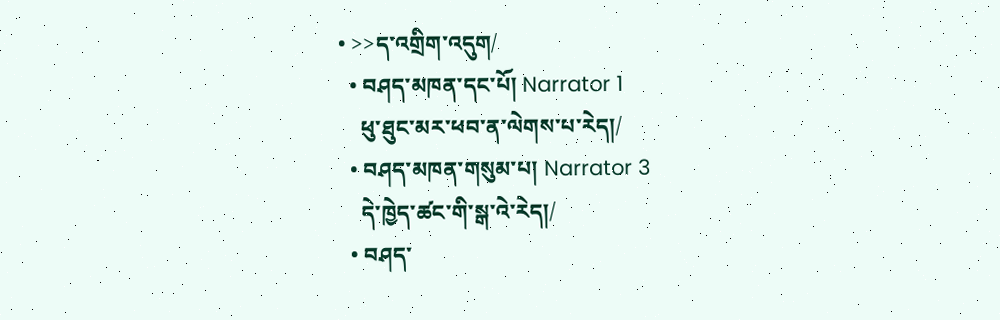• >>ད་འགྲིག་འདུག/
  • བཤད་མཁན་དང་པོ། Narrator 1
    ཕུ་ཐུང་མར་ཕབ་ན་ལེགས་པ་རེད།/
  • བཤད་མཁན་གསུམ་པ། Narrator 3
    དེ་ཁྱེད་ཚང་གི་སྒ་འེ་རེད།/
  • བཤད་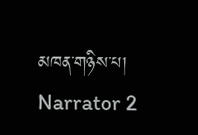མཁན་གཉིས་པ། Narrator 2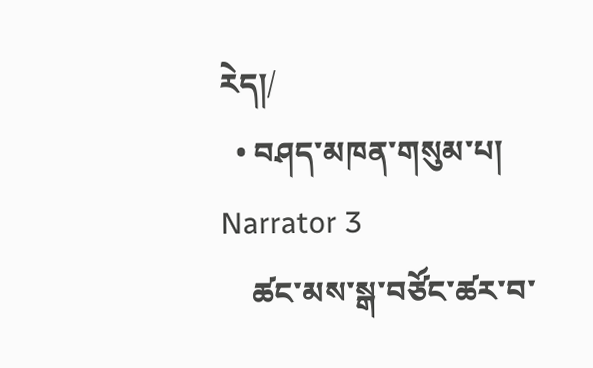རེད།/
  • བཤད་མཁན་གསུམ་པ། Narrator 3
    ཚང་མས་སྒ་བཙོང་ཚར་བ་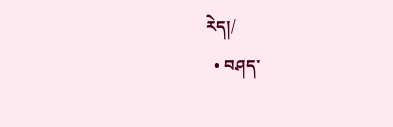རེད།/
  • བཤད་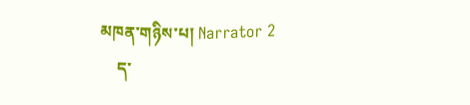མཁན་གཉིས་པ། Narrator 2
    ད་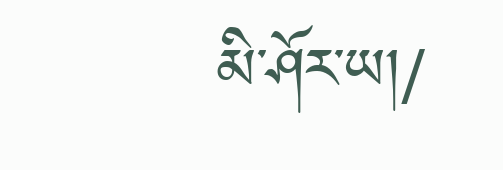མི་ཤོར་ཡ།/